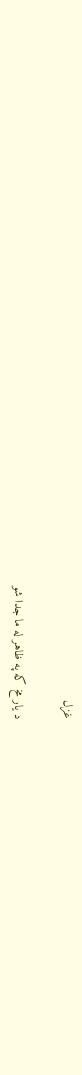غزل

د يار مخ که په ظاهر له ما جدا شو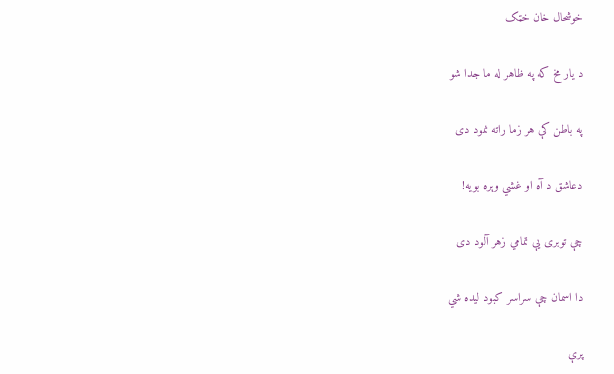خوشحال خان خټک

د يار مخ که په ظاهر له ما جدا شو

په باطن کې هر زما راته نمود دی

دعاشق د آه او غشي وېره بويه!

چې توبری يې تمامي زهر آلود دی

دا اسمان چې سراسر کبود ليده شي

پرې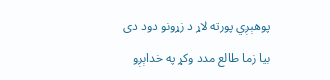پوهېږي پورته لاړ د زړونو دود دی

بيا زما طالع مدد وکړ په خداېږو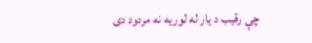چې رقيب د يار له لوريه نه مردود دی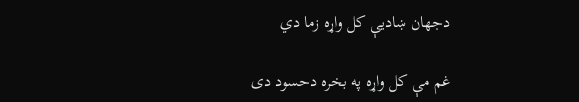دجهان ښاديې کل واړه زما دي

غم مې کل واړه په بخره دحسود دی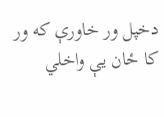دخپل ور خاورې که ور کا ځان يې واخلي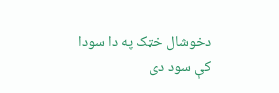دخوشال خټک په دا سودا کې سود دی